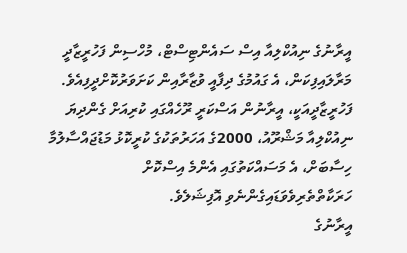އީރާނުގެ ނިއުކްލިއާ އިސް ސައެންޓިސްޓް، މުހްސިން ފަހުރީޒާދީ މަރާލައިފިކަން، އެ ގައުމުގެ ދިފާއީ ވުޒާރާއިން ކަށަވަރުކޮށްދީފިއެވެ.
ފަހުރީޒާދީއަކީ، އީރާނުން އަސްކަރީ ރޫހެއްގައި ކުރިއަށް ގެންދިޔަ ނިއުކްލިއާ މަޝްރޫއު، 2000ގެ އަހަރުތަކުގެ ކުރީކޮޅު މަޑުޖައްސާލުމާ ހިސާބަށް، އެ މަސައްކަތުގައި އެންމެ އިސްކޮށް ހަރަކާތްތެރިވެވަޑައިގެންނެވި އޮފިޝަލެވެ.
އީރާނުގެ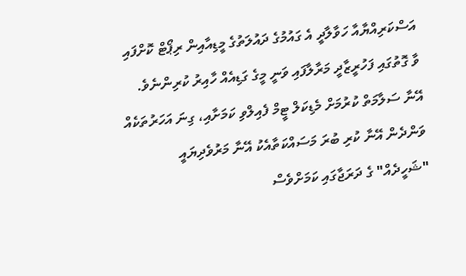އަސްކަރިއްޔާއާ ހަވާލާދީ އެ ގައުމުގެ ދައުލަތުގެ މީޑިއާއިން ރިޕޯޓް ކޮށްފައި ވާ ގޮތުގައި ފަހުރީޒާދީ މަރާލާފައި ވަނީ މީގެ ގަޑިއެއް ހާއިރު ކުރިންނެވެ. އޭނާ ސަލާމަތް ކުރުމަށް މެޑިކަލް ޓީމް ފެއިލްވި ކަމަށާއި، ގިނަ އަހަރުތަކެއް ވަންދެން އޭނާ ކުރި ބުރަ މަސައްކަތާއެކު އޭނާ މަރުވެދިޔައީ "ޝަހީދެއް" ގެ ދަރަޖާގައި ކަމަށްވެސް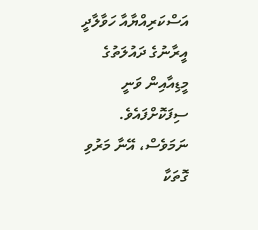އަސްކަރިއްޔާއާ ހަވާލާދީ އީރާނުގެ ދައުލަތުގެ މީޑިއާއިން ވަނީ ސިފަކޮށްފައެވެ.
ނަމަވެސް، އޭނާ މަރުވި ގޮތަކާ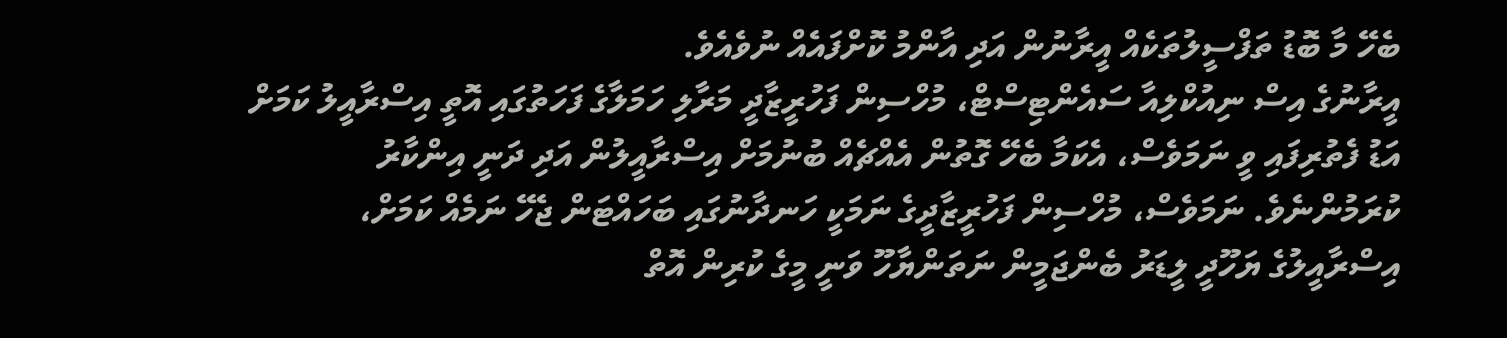ބެހޭ މާ ބޮޑު ތަފްސީލުތަކެއް އީރާނުން އަދި އާންމު ކޮށްފައެއް ނުވެއެވެ.
އީރާނުގެ އިސް ނިއުކްލިއާ ސައެންޓިސްޓް، މުހްސިން ފަހުރީޒާދީ މަރާލި ހަމަލާގެ ފަހަތުގައި އޮތީ އިސްރާއީލު ކަމަށް އަޑު ފެތުރިފައި ވީ ނަމަވެސް، އެކަމާ ބެހޭ ގޮތުން އެއްޗެއް ބުނުމަށް އިސްރާއީލުން އަދި ދަނީ އިންކާރު ކުރަމުންނެވެ. ނަމަވެސް، މުހްސިން ފަހުރީޒާދީގެ ނަމަކީ ހަނދާނުގައި ބަހައްޓަން ޖެހޭ ނަމެއް ކަމަށް، އިސްރާއީލުގެ ޔަހޫދީ ލީޑަރު ބެންޖަމީން ނަތަންޔާހޫ ވަނީ މީގެ ކުރިން އޮތް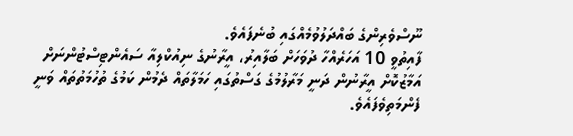ނޫސްވެރިންގެ ބައްދަލުވުމެއްގައި ބުނެފައެވެ.
ފާއިތުވީ 10 އަހަރެއްހާ ދުވަހަށް ބަލާއިރު، އީރާނުގެ ނިއުކްލިއާ ސައެންޓިސްޓުންނަށް އަމާޒުކޮށް އީރާނުން ދަނީ މަރާލުމުގެ ގަސްތުގައި ހަމަލާތައް ދެމުން ކަމުގެ ތުހުމަތުތައް ވަނީ ފެންމަތިވެފައެވެ.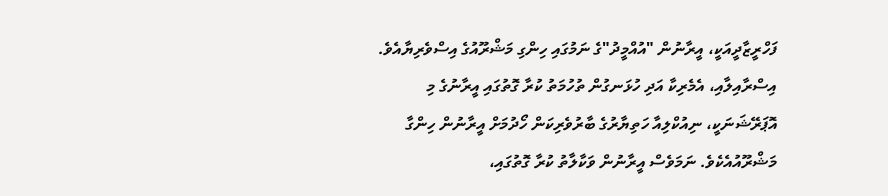ފަހްރީޒާދީއަކީ، އީރާނުން "އުއްމީދު"ގެ ނަމުގައި ހިންގި މަޝްރޫއުގެ އިސްވެރިޔާއެވެ. އިސްރާއިލާއި، އެމެރިކާ އަދި ހުޅަނގުން ތުހުމަތު ކުރާ ގޮތުގައި އީރާނުގެ މި އޮޕަރޭޝަނަކީ، ނިއުކްލިއާ ހަތިޔާރުގެ ބާރުވެރިކަން ހޯދުމަށް އީރާނުން ހިންގާ މަޝްރޫއުއެކެވެ. ނަމަވެސް އީރާނުން ވަކާލާތު ކުރާ ގޮތުގައި،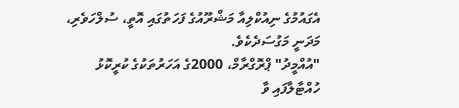އެގައުމުގެ ނިއުކްލިއާ މަޝްރޫއުގެ ފަހަތުގައި އޮތީ، ސުލްހަވެރި، މަދަނީ މަގުސަދެކެވެ.
"އުއްމީދު" ޕްރޮގްރާމް، 2000ގެ އަހަރުތަކުގެ ކުރީކޮޅު ހުއްޓާލާފައި ވާ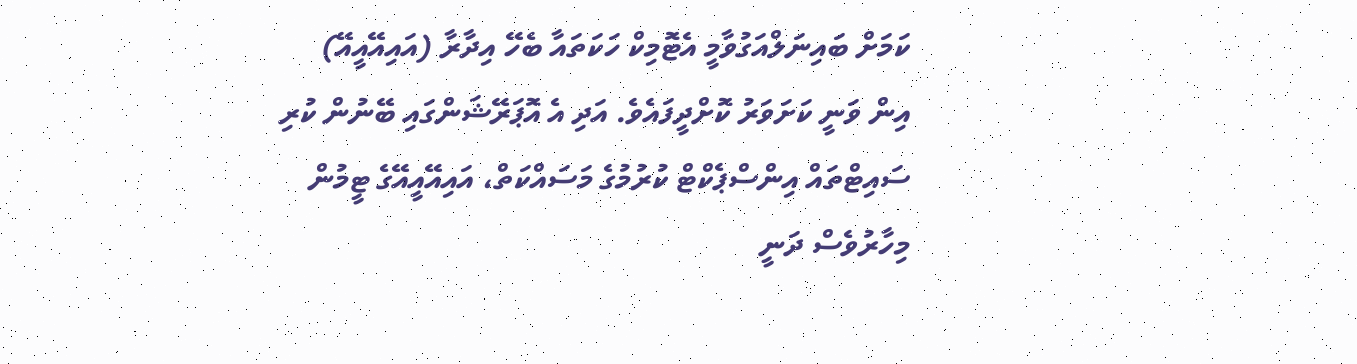ކަމަށް ބައިނަލްއަގުވާމީ އެޓޮމިކް ހަކަތައާ ބެހޭ އިދާރާ (އައިއޭއީއޭ) އިން ވަނީ ކަށަވަރު ކޮށްދީފައެވެ. އަދި އެ އޮޕަރޭޝަންގައި ބޭނުން ކުރި ސައިޓްތައް އިންސްޕެކްޓް ކުރުމުގެ މަސައްކަތް، އައިއޭއީއޭގެ ޓީމުން މިހާރުވެސް ދަނީ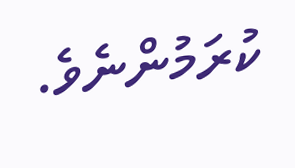ކުރަމުންނެވެ.